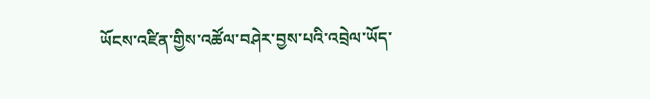ཡོངས་འཛིན་གྱིས་འཚོལ་བཤེར་བྱས་པའི་འབྲེལ་ཡོད་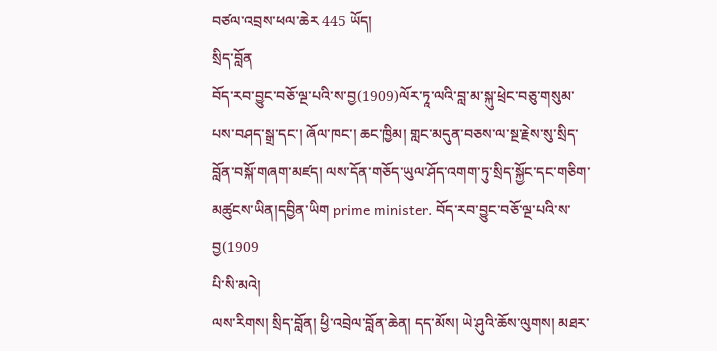བཙལ་འབྲས་ཕལ་ཆེར 445 ཡོད།
སྲིད་བློན
བོད་རབ་བྱུང་བཅོ་ལྔ་པའི་ས་བྱ(1909)ལོར་ཏཱ་ལའི་བླ་མ་སྐུ་ཕྲེང་བཅུ་གསུམ་པས་བཤད་སྒྲ་དང་། ཞོལ་ཁང་། ཆང་ཁྱིམ། གླང་མདུན་བཅས་ལ་སྔ་རྗེས་སུ་སྲིད་བློན་བསྐོ་གཞག་མཛད། ལས་དོན་གཅོད་ཡུལ་ཤོད་འགག་ཏུ་སྲིད་སྐྱོང་དང་གཅིག་མཚུངས་ཡིན།དབྱིན་ཡིག prime minister. བོད་རབ་བྱུང་བཅོ་ལྔ་པའི་ས་བྱ(1909
པི་སི་མའེ།
ལས་རིགས། སྲིད་བློན། ཕྱི་འབྲེལ་བློན་ཆེན། དད་མོས། ཡེ་ཤུའི་ཆོས་ལུགས། མཐར་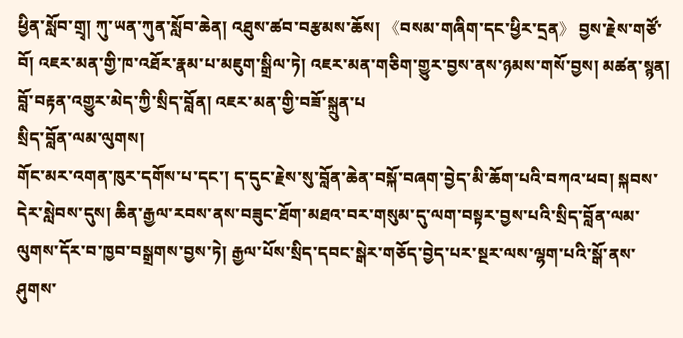ཕྱིན་སློབ་གྲྭ། ཀུ་ཡན་ཀུན་སློབ་ཆེན། འཐུས་ཚབ་བརྩམས་ཆོས། 《བསམ་གཞིག་དང་ཕྱིར་དྲན》 བྱས་རྗེས་གཙོ་བོ། འཇར་མན་གྱི་ཁ་འཐོར་རྣམ་པ་མཇུག་སྒྲིལ་ཏེ། འཇར་མན་གཅིག་གྱུར་བྱས་ནས་ཉམས་གསོ་བྱས། མཚན་སྙན། བློ་བརྟན་འགྱུར་མེད་ཀྱི་སྲིད་བློན། འཇར་མན་གྱི་བཟོ་སྐྲུན་པ
སྲིད་བློན་ལམ་ལུགས།
གོང་མར་འགན་ཁུར་དགོས་པ་དང་། ད་དུང་རྗེས་སུ་བློན་ཆེན་བསྐོ་བཞག་བྱེད་མི་ཆོག་པའི་བཀའ་ཕབ། སྐབས་དེར་སླེབས་དུས། ཆིན་རྒྱལ་རབས་ནས་བཟུང་ཐོག་མཐའ་བར་གསུམ་དུ་ལག་བསྟར་བྱས་པའི་སྲིད་བློན་ལམ་ལུགས་དོར་བ་ཁྱབ་བསྒྲགས་བྱས་ཏེ། རྒྱལ་པོས་སྲིད་དབང་སྒེར་གཅོད་བྱེད་པར་སྔར་ལས་ལྷག་པའི་སྒོ་ནས་ཤུགས་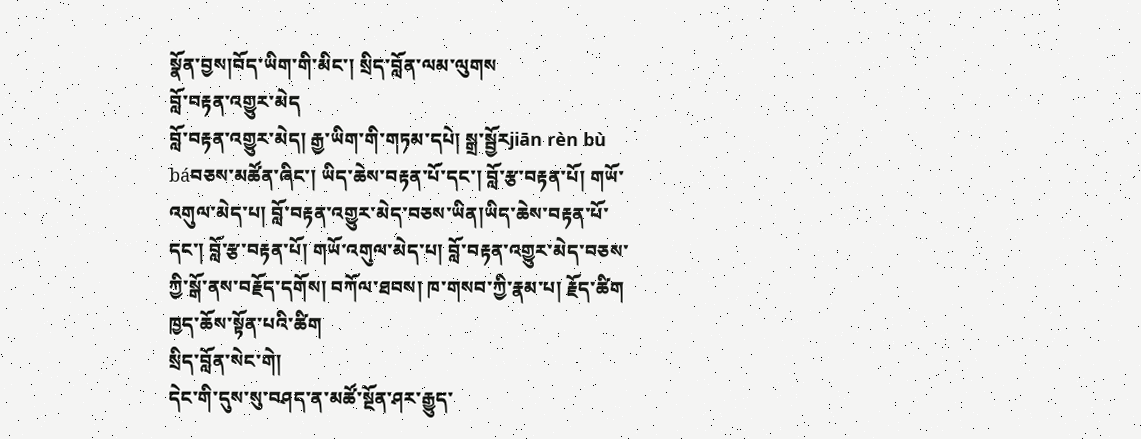སྣོན་བྱས།བོད་ཡིག་གི་མིང་། སྲིད་བློན་ལམ་ལུགས
བློ་བརྟན་འགྱུར་མེད
བློ་བརྟན་འགྱུར་མེད། རྒྱ་ཡིག་གི་གཏམ་དཔེ། སྒྲ་སྦྱོརjiān rèn bù báབཅས་མཚོན་ཞིང་། ཡིད་ཆེས་བརྟན་པོ་དང་། བློ་རྩ་བརྟན་པོ། གཡོ་འགུལ་མེད་པ། བློ་བརྟན་འགྱུར་མེད་བཅས་ཡིན།ཡིད་ཆེས་བརྟན་པོ་དང་། བློ་རྩ་བརྟན་པོ། གཡོ་འགུལ་མེད་པ། བློ་བརྟན་འགྱུར་མེད་བཅས་ཀྱི་སྒོ་ནས་བརྗོད་དགོས། བཀོལ་ཐབས། ཁ་གསབ་ཀྱི་རྣམ་པ། རྗོད་ཚིག ཁྱད་ཆོས་སྟོན་པའི་ཚིག
སྲིད་བློན་སེང་གེ།
དེང་གི་དུས་སུ་བཤད་ན་མཚོ་སྔོན་ཤར་རྒྱུད་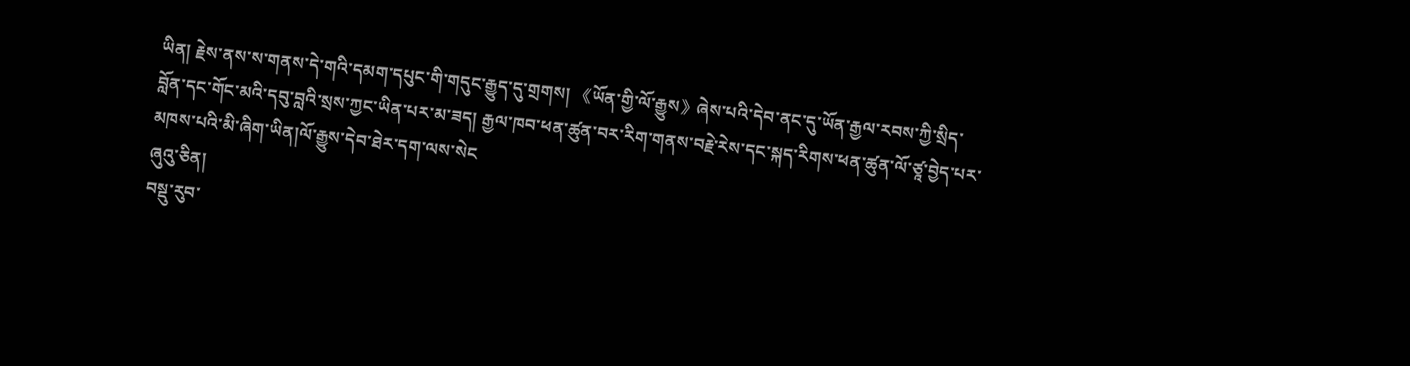ཡིན། རྗེས་ནས་ས་གནས་དེ་གའི་དམག་དཔུང་གི་གདུང་རྒྱུད་དུ་གྲགས། 《ཡོན་གྱི་ལོ་རྒྱུས》ཞེས་པའི་དེབ་ནང་དུ་ཡོན་རྒྱལ་རབས་ཀྱི་སྲིད་བློན་དང་གོང་མའི་དབུ་བླའི་སྲས་ཀྱང་ཡིན་པར་མ་ཟད། རྒྱལ་ཁབ་ཕན་ཚུན་བར་རིག་གནས་བརྗེ་རེས་དང་སྐད་རིགས་ཕན་ཚུན་ལོ་ཙཱ་བྱེད་པར་མཁས་པའི་མི་ཞིག་ཡིན།ལོ་རྒྱུས་དེབ་ཐེར་དག་ལས་སེང
ཞུའུ་ཅིན།
བསྡུ་རུབ་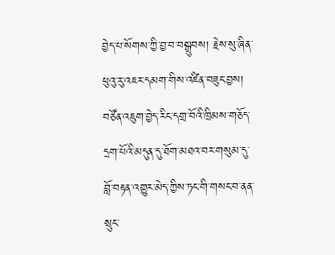བྱེད་པ་སོགས་ཀྱི་བྱ་བ་བསྒྲུབས། རྗེས་སུ་ཞིན་ཕུའུ་རུ་འཇར་དམག་གིས་འཛིན་བཟུང་བྱས། བཙོན་འཇུག་བྱེད་རིང་དགྲ་བོའི་ཁྲིམས་གཅོད་དྲག་པོའི་མདུན་དུ་ཐོག་མཐའ་བར་གསུམ་དུ་བློ་བརྟན་འགྱུར་མེད་ཀྱིས་ཏང་གི་གསང་བ་ནན་སྲུང་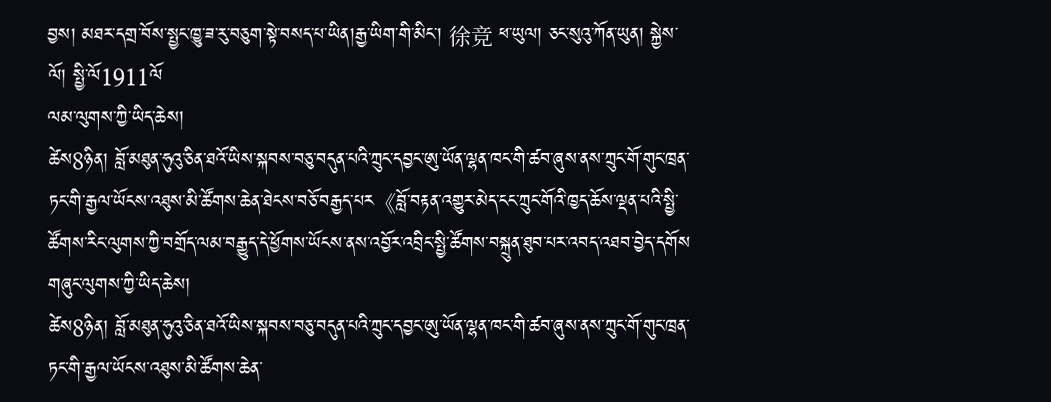བྱས། མཐར་དགྲ་བོས་སྤྱང་ཁྱུ་ཟ་རུ་བཅུག་སྟེ་བསད་པ་ཡིན།རྒྱ་ཡིག་གི་མིང་། 徐竞 ཕ་ཡུལ། ཅང་སུའུ་ཀོན་ཡུན། སྐྱེས་ལོ། སྤྱི་ལོ1911ལོ
ལམ་ལུགས་ཀྱི་ཡིད་ཆེས།
ཚེས8ཉིན། བློ་མཐུན་ཧུའུ་ཅིན་ཐའོ་ཡིས་སྐབས་བཅུ་བདུན་པའི་ཀྲུང་དབྱང་ཨུ་ཡོན་ལྷན་ཁང་གི་ཚབ་ཞུས་ནས་ཀྲུང་གོ་གུང་ཁྲན་ཏང་གི་རྒྱལ་ཡོངས་འཐུས་མི་ཚོགས་ཆེན་ཐེངས་བཅོ་བརྒྱད་པར《བློ་བརྟན་འགྱུར་མེད་ངང་ཀྲུང་གོའི་ཁྱད་ཆོས་ལྡན་པའི་སྤྱི་ཚོགས་རིང་ལུགས་ཀྱི་བགྲོད་ལམ་བརྒྱུད་དེ་ཕྱོགས་ཡོངས་ནས་འབྱོར་འབྲིང་སྤྱི་ཚོགས་བསྐྲུན་ཐུབ་པར་འབད་འཐབ་བྱེད་དགོས
གཞུང་ལུགས་ཀྱི་ཡིད་ཆེས།
ཚེས8ཉིན། བློ་མཐུན་ཧུའུ་ཅིན་ཐའོ་ཡིས་སྐབས་བཅུ་བདུན་པའི་ཀྲུང་དབྱང་ཨུ་ཡོན་ལྷན་ཁང་གི་ཚབ་ཞུས་ནས་ཀྲུང་གོ་གུང་ཁྲན་ཏང་གི་རྒྱལ་ཡོངས་འཐུས་མི་ཚོགས་ཆེན་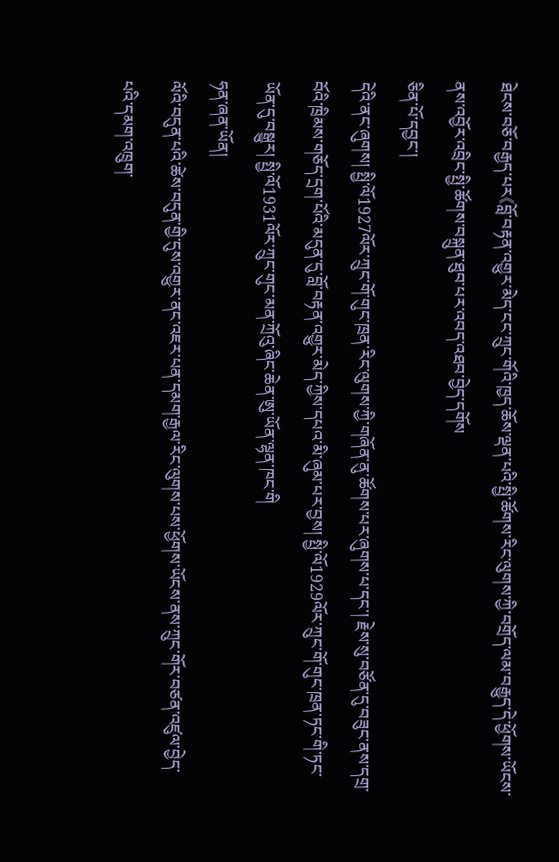ཐེངས་བཅོ་བརྒྱད་པར《བློ་བརྟན་འགྱུར་མེད་ངང་ཀྲུང་གོའི་ཁྱད་ཆོས་ལྡན་པའི་སྤྱི་ཚོགས་རིང་ལུགས་ཀྱི་བགྲོད་ལམ་བརྒྱུད་དེ་ཕྱོགས་ཡོངས་ནས་འབྱོར་འབྲིང་སྤྱི་ཚོགས་བསྐྲུན་ཐུབ་པར་འབད་འཐབ་བྱེད་དགོས
ཅིན་པོ་དབྱང་།
དེའི་ནང་ཞུགས། སྤྱི་ལོ1927ལོར་ཀྲུང་གོ་གུང་ཁྲན་རིང་ལུགས་ཀྱི་གཞོན་ནུ་ཚོགས་པར་ཞུགས་པ་དང་། རྗེས་སུ་བཙོན་དུ་བཟུང་ནས་དགྲ་བོའི་ཁྲིམས་གཅོད་དྲག་པོའི་མདུན་དུ་བློ་བརྟན་འགྱུར་མེད་ཀྱིས་དཔའ་མི་ཞུམ་པར་བྱས། སྤྱི་ལོ1929ལོར་ཀྲུང་གོ་གུང་ཁྲན་ཏང་གི་ཏང་ཡོན་དུ་བསྒྱུར། སྤྱི་ལོ1931ལོར་ཀྲུང་གུང་མན་ཀྲོའུ་ཞིང་ཆེན་ཨུ་ཡོན་ལྷན་ཁང་གི
ཧན་ཞན་ཡོན།
ལོའི་བདུན་པའི་ཚེས་བདུན་གྱི་དུས་འགྱུར་ནང་འཇར་པན་དམག་རྒྱལ་རིང་ལུགས་པས་ཕྱོགས་ཡོངས་ནས་ཀྲུང་གོར་བཙན་འཛུལ་བྱེད་པའི་དམག་འཁྲུག་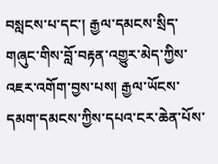བསླངས་པ་དང་། རྒྱལ་དམངས་སྲིད་གཞུང་གིས་བློ་བརྟན་འགྱུར་མེད་ཀྱིས་འཇར་འགོག་བྱས་པས། རྒྱལ་ཡོངས་དམག་དམངས་ཀྱིས་དཔའ་ངར་ཆེན་པོས་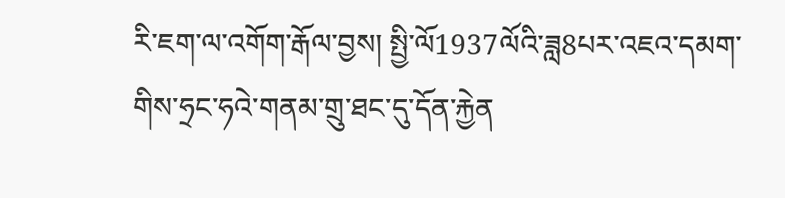རི་ཇག་ལ་འགོག་རྒོལ་བྱས། སྤྱི་ལོ1937ལོའི་ཟླ8པར་འཇའ་དམག་གིས་ཧྲང་ཧའེ་གནམ་གྲུ་ཐང་དུ་དོན་རྐྱེན